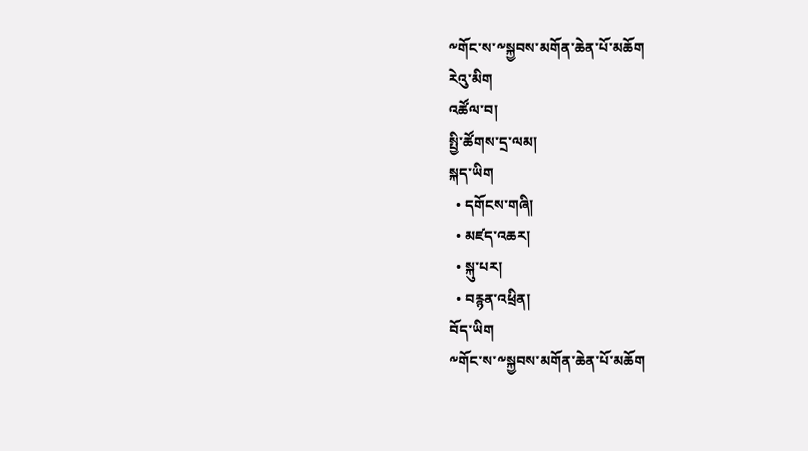༸གོང་ས་༸སྐྱབས་མགོན་ཆེན་པོ་མཆོག
རེའུ་མིག
འཚོལ་བ།
སྤྱི་ཚོགས་དྲ་ལམ།
སྐད་ཡིག
  • དགོངས་གཞི།
  • མཛད་འཆར།
  • སྐུ་པར།
  • བརྙན་འཕྲིན།
བོད་ཡིག
༸གོང་ས་༸སྐྱབས་མགོན་ཆེན་པོ་མཆོག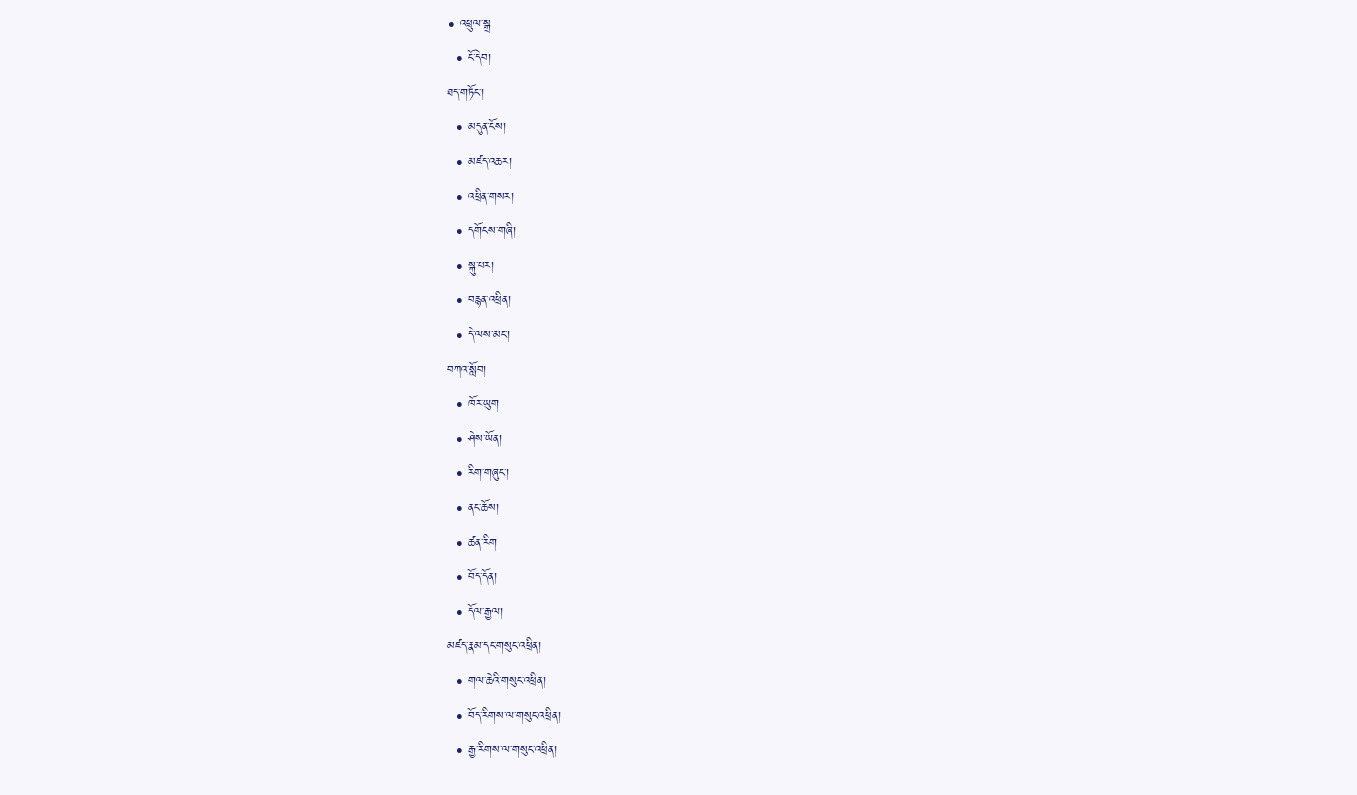• འཕྲུལ་སྒྲ
  • ངོ་དེབ།
ཐད་གཏོང་།
  • མདུན་ངོས།
  • མཛད་འཆར།
  • འཕྲིན་གསར།
  • དགོངས་གཞི།
  • སྐུ་པར།
  • བརྙན་འཕྲིན།
  • དེ་ལས་མང་།
བཀའ་སློབ།
  • ཁོར་ཡུག
  • ཤེས་ཡོན།
  • རིག་གཞུང་།
  • ནང་ཆོས།
  • ཚན་རིག
  • བོད་དོན།
  • དོལ་རྒྱལ།
མཛད་རྣམ་དང་གསུང་འཕྲིན།
  • གལ་ཆེའི་གསུང་འཕྲིན།
  • བོད་རིགས་ལ་གསུང་འཕྲིན།
  • རྒྱ་རིགས་ལ་གསུང་འཕྲིན།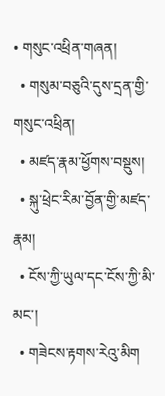• གསུང་འཕྲིན་གཞན།
  • གསུམ་བཅུའི་དུས་དྲན་གྱི་གསུང་འཕྲིན།
  • མཛད་རྣམ་ཕྱོགས་བསྡུས།
  • སྐུ་ཕྲེང་རིམ་བྱོན་གྱི་མཛད་རྣམ།
  • ངོས་ཀྱི་ཡུལ་དང་ངོས་ཀྱི་མི་མང་།
  • གཟེངས་རྟགས་རེའུ་མིག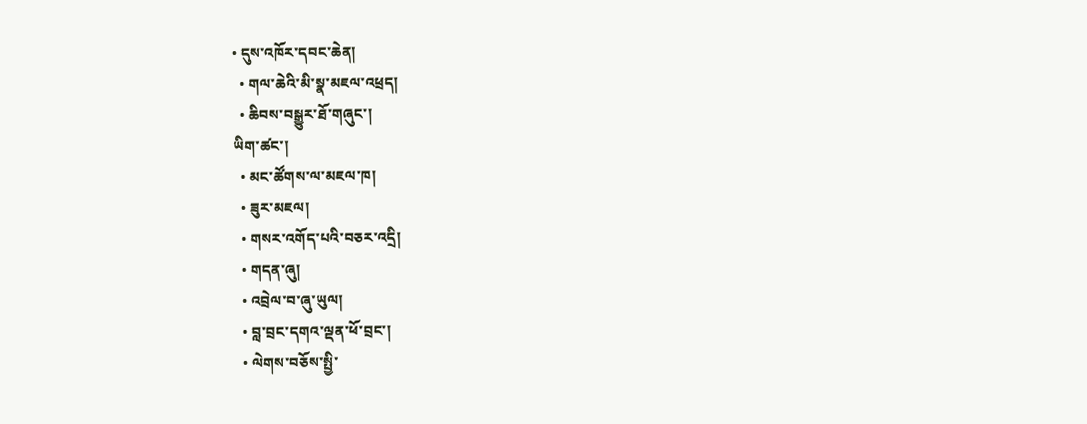• དུས་འཁོར་དབང་ཆེན།
  • གལ་ཆེའི་མི་སྣ་མཇལ་འཕྲད།
  • ཆིབས་བསྒྱུར་ཐོ་གཞུང་།
ཡིག་ཚང་།
  • མང་ཚོགས་ལ་མཇལ་ཁ།
  • ཟུར་མཇལ།
  • གསར་འགོད་པའི་བཅར་འདྲི།
  • གདན་ཞུ།
  • འབྲེལ་བ་ཞུ་ཡུལ།
  • བླ་བྲང་དགའ་ལྡན་ཕོ་བྲང་།
  • ལེགས་བཅོས་སྤྱི་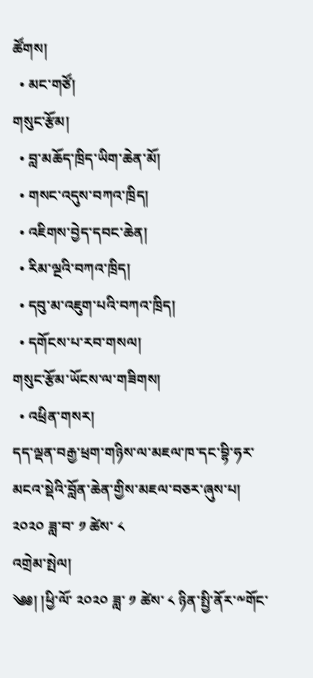ཚོགས།
  • མང་གཙོ།
གསུང་རྩོམ།
  • བླ་མཆོད་ཁྲིད་ཡིག་ཆེན་མོ།
  • གསང་འདུས་བཀའ་ཁྲིད།
  • འཇིགས་བྱེད་དབང་ཆེན།
  • རིམ་ལྔའི་བཀའ་ཁྲིད།
  • དབུ་མ་འཇུག་པའི་བཀའ་ཁྲིད།
  • དགོངས་པ་རབ་གསལ།
གསུང་རྩོམ་ཡོངས་ལ་གཟིགས།
  • འཕྲིན་གསར།
དད་ལྡན་བརྒྱ་ཕྲག་གཉིས་ལ་མཇལ་ཁ་དང་བྷི་ཧར་མངའ་སྡེའི་བློན་ཆེན་གྱིས་མཇལ་བཅར་ཞུས་པ། ༢༠༢༠ ཟླ་བ་ ༡ ཚེས་ ༨
འགྲེམ་སྤེལ།
༄༅། །ཕྱི་ལོ་ ༢༠༢༠ ཟླ་ ༡ ཚེས་ ༨ ཉིན་སྤྱི་ནོར་༸གོང་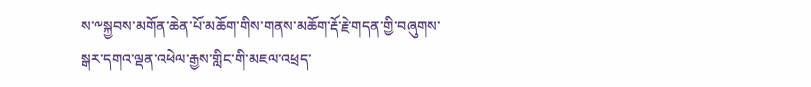ས་༸སྐྱབས་མགོན་ཆེན་པོ་མཆོག་གིས་གནས་མཆོག་རྡོ་རྗེ་གདན་གྱི་བཞུགས་སྒར་དགའ་ལྡན་འཕེལ་རྒྱས་གླིང་གི་མཇལ་འཕྲད་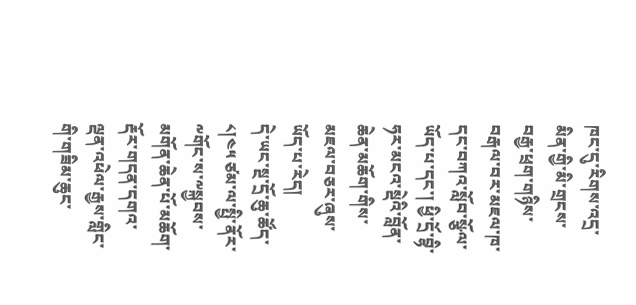ཁང་དུ་རིགས་འདྲ་མིན་གྱི་མི་གྲངས་བརྒྱ་ཕྲག་གཉིས་བརྒལ་བར་མཇལ་ཁ་དང་བཀའ་སློབ་སྩོལ་ཡོད་པ་དང་། ཕྱི་དྲོ་བྷི་ཧར་མངའ་སྡེའི་བློན་ཆེན་མཆོག་གིས་མཇལ་བཅར་ཞུས་ཡོད་པ་རེད།
དེ་ཡང་སྔ་དྲོ་ཆུ་ཚོད་ ༨།༤༥ ཙམ་ལ་སྤྱི་ནོར་༸གོང་ས་༸སྐྱབས་མགོན་ཆེན་པོ་མཆོག་རྡོར་གདན་དགའ་ལྡན་འཕེལ་རྒྱས་གླིང་གི་གཟིམ་ཆུང་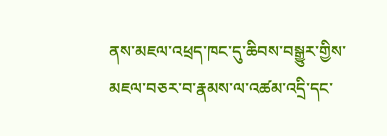ནས་མཇལ་འཕྲད་ཁང་དུ་ཆིབས་བསྒྱུར་གྱིས་མཇལ་བཅར་བ་རྣམས་ལ་འཚམ་འདྲི་དང་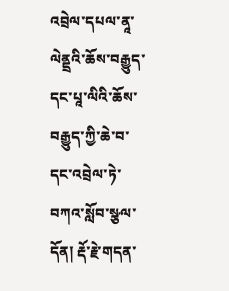འབྲེལ་དཔལ་ནཱ་ལེནྡྲའི་ཆོས་བརྒྱུད་དང་པཱ་ལིའི་ཆོས་བརྒྱུད་ཀྱི་ཆེ་བ་དང་འབྲེལ་ཏེ་བཀའ་སློབ་སྩལ་དོན། རྡོ་རྗེ་གདན་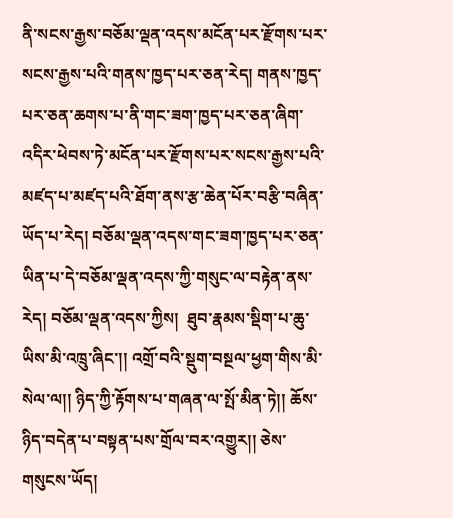ནི་སངས་རྒྱས་བཅོམ་ལྡན་འདས་མངོན་པར་རྫོགས་པར་སངས་རྒྱས་པའི་གནས་ཁྱད་པར་ཅན་རེད། གནས་ཁྱད་པར་ཅན་ཆགས་པ་ནི་གང་ཟག་ཁྱད་པར་ཅན་ཞིག་འདིར་ཕེབས་ཏེ་མངོན་པར་རྫོགས་པར་སངས་རྒྱས་པའི་མཛད་པ་མཛད་པའི་ཐོག་ནས་རྩ་ཆེན་པོར་བརྩི་བཞིན་ཡོད་པ་རེད། བཅོམ་ལྡན་འདས་གང་ཟག་ཁྱད་པར་ཅན་ཡིན་པ་དེ་བཅོམ་ལྡན་འདས་ཀྱི་གསུང་ལ་བརྟེན་ནས་རེད། བཅོམ་ལྡན་འདས་ཀྱིས།  ཐུབ་རྣམས་སྡིག་པ་ཆུ་ཡིས་མི་འཁྲུ་ཞིང་།། འགྲོ་བའི་སྡུག་བསྔལ་ཕྱག་གིས་མི་སེལ་ལ།། ཉིད་ཀྱི་རྟོགས་པ་གཞན་ལ་སྤོ་མིན་ཏེ།། ཆོས་ཉིད་བདེན་པ་བསྟན་པས་གྲོལ་བར་འགྱུར།། ཅེས་གསུངས་ཡོད།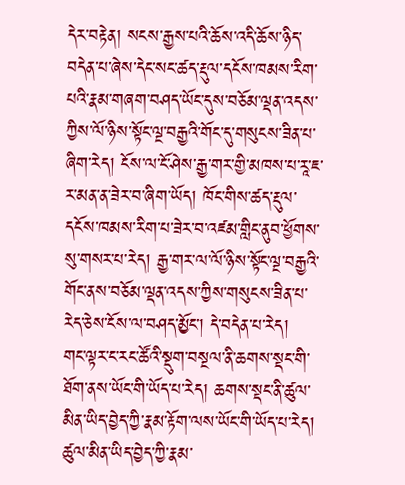དེར་བརྟེན། སངས་རྒྱས་པའི་ཆོས་འདི་ཆོས་ཉིད་བདེན་པ་ཞེས་དེང་སང་ཚད་རྡུལ་དངོས་ཁམས་རིག་པའི་རྣམ་གཞག་བཤད་ཡོང་དུས་བཅོམ་ལྡན་འདས་ཀྱིས་ལོ་ཉིས་སྟོང་ལྔ་བརྒྱའི་གོང་དུ་གསུངས་ཟིན་པ་ཞིག་རེད། ངོས་ལ་ངོ་ཤེས་རྒྱ་གར་གྱི་མཁས་པ་རཱ་ཇ་ར་མན་ན་ཟེར་བ་ཞིག་ཡོད། ཁོང་གིས་ཚད་རྡུལ་དངོས་ཁམས་རིག་པ་ཟེར་བ་འཛམ་གླིང་ནུབ་ཕྱོགས་སུ་གསར་པ་རེད། རྒྱ་གར་ལ་ལོ་ཉིས་སྟོང་ལྔ་བརྒྱའི་གོང་ནས་བཅོམ་ལྡན་འདས་ཀྱིས་གསུངས་ཟིན་པ་རེད་ཅེས་ངོས་ལ་བཤད་མྱོང་། དེ་བདེན་པ་རེད།
གང་ལྟར་ང་རང་ཚོའི་སྡུག་བསྔལ་ནི་ཆགས་སྡང་གི་ཐོག་ནས་ཡོང་གི་ཡོད་པ་རེད། ཆགས་སྡང་ནི་ཚུལ་མིན་ཡིད་བྱེད་ཀྱི་རྣམ་རྟོག་ལས་ཡོང་གི་ཡོད་པ་རེད། ཚུལ་མིན་ཡིད་བྱེད་ཀྱི་རྣམ་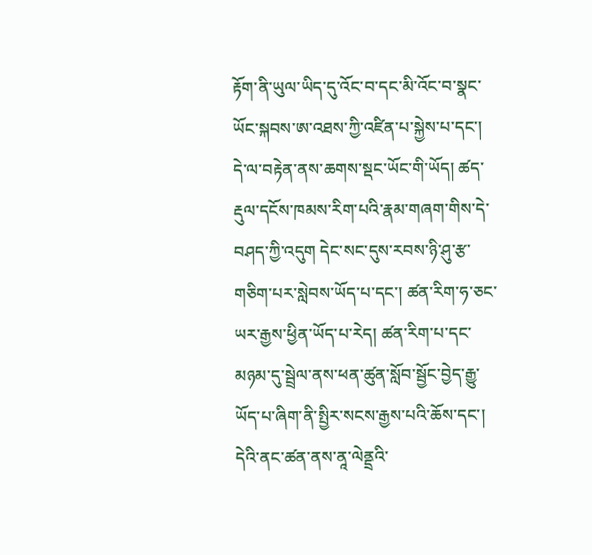རྟོག་ནི་ཡུལ་ཡིད་དུ་འོང་བ་དང་མི་འོང་བ་སྣང་ཡོང་སྐབས་ཨ་འཐས་ཀྱི་འཛིན་པ་སྐྱེས་པ་དང་། དེ་ལ་བརྟེན་ནས་ཆགས་སྡང་ཡོང་གི་ཡོད། ཚད་རྡུལ་དངོས་ཁམས་རིག་པའི་རྣམ་གཞག་གིས་དེ་བཤད་ཀྱི་འདུག དེང་སང་དུས་རབས་ཉི་ཤུ་རྩ་གཅིག་པར་སླེབས་ཡོད་པ་དང་། ཚན་རིག་ཧ་ཅང་ཡར་རྒྱས་ཕྱིན་ཡོད་པ་རེད། ཚན་རིག་པ་དང་མཉམ་དུ་སྦྲེལ་ནས་ཕན་ཚུན་སློབ་སྦྱོང་བྱེད་རྒྱུ་ཡོད་པ་ཞིག་ནི་སྤྱིར་སངས་རྒྱས་པའི་ཆོས་དང་། དེའི་ནང་ཚན་ནས་ནཱ་ལེནྡྲའི་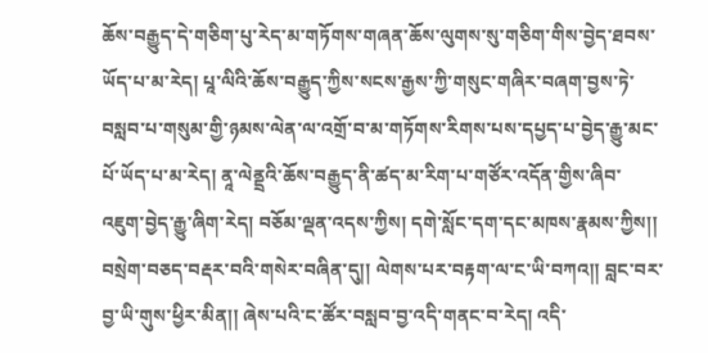ཆོས་བརྒྱུད་དེ་གཅིག་པུ་རེད་མ་གཏོགས་གཞན་ཆོས་ལུགས་སུ་གཅིག་གིས་བྱེད་ཐབས་ཡོད་པ་མ་རེད། པཱ་ལིའི་ཆོས་བརྒྱུད་ཀྱིས་སངས་རྒྱས་ཀྱི་གསུང་གཞིར་བཞག་བྱས་ཏེ་བསླབ་པ་གསུམ་གྱི་ཉམས་ལེན་ལ་འགྲོ་བ་མ་གཏོགས་རིགས་པས་དཔྱད་པ་བྱེད་རྒྱུ་མང་པོ་ཡོད་པ་མ་རེད། ནཱ་ལེནྡྲའི་ཆོས་བརྒྱུད་ནི་ཚད་མ་རིག་པ་གཙོར་འདོན་གྱིས་ཞིབ་འཇུག་བྱེད་རྒྱུ་ཞིག་རེད། བཅོམ་ལྡན་འདས་ཀྱིས། དགེ་སློང་དག་དང་མཁས་རྣམས་ཀྱིས།། བསྲེག་བཅད་བརྡར་བའི་གསེར་བཞིན་དུ།། ལེགས་པར་བརྟག་ལ་ང་ཡི་བཀའ།། བླང་བར་བྱ་ཡི་གུས་ཕྱིར་མིན།། ཞེས་པའི་ང་ཚོར་བསླབ་བྱ་འདི་གནང་བ་རེད། འདི་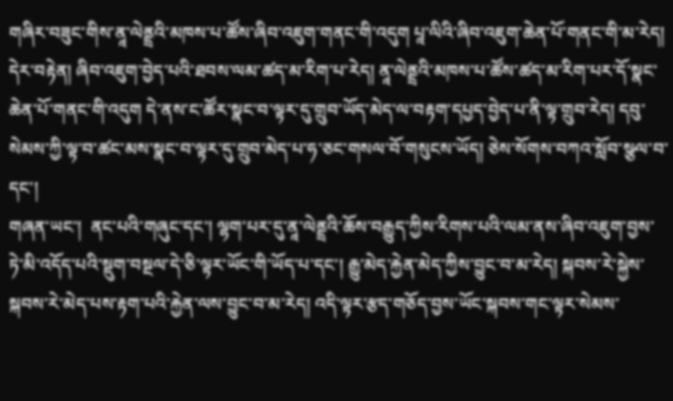གཞིར་བཟུང་གིས་ནཱ་ལེནྡྲའི་མཁས་པ་ཚོས་ཞིབ་འཇུག་གནང་གི་འདུག པཱ་ལིའི་ཞིབ་འཇུག་ཆེན་པོ་གནང་གི་མ་རེད། དེར་བརྟེན། ཞིབ་འཇུག་བྱེད་པའི་ཐབས་ལམ་ཚད་མ་རིག་པ་རེད། ནཱ་ལེནྡྲའི་མཁས་པ་ཚོས་ཚད་མ་རིག་པར་དོ་སྣང་ཆེན་པོ་གནང་གི་འདུག དེ་ནས་ང་ཚོར་སྣང་བ་ལྟར་དུ་གྲུབ་ཡོད་མེད་ལ་བརྟག་དཔྱད་བྱེད་པ་ནི་ལྟ་གྲུབ་རེད། དབུ་སེམས་ཀྱི་ལྟ་བ་ཚང་མས་སྣང་བ་ལྟར་དུ་གྲུབ་མེད་པ་ཧ་ཅང་གསལ་བོ་གསུངས་ཡོད། ཅེས་སོགས་བཀའ་སློབ་སྩལ་བ་དང་།
གཞན་ཡང་།  ནང་པའི་གཞུང་དང་། ལྷག་པར་དུ་ནཱ་ལེནྡྲའི་ཆོས་བརྒྱུད་ཀྱིས་རིགས་པའི་ལམ་ནས་ཞིབ་འཇུག་བྱས་ཏེ་མི་འདོད་པའི་སྡུག་བསྔལ་དེ་ཅི་ལྟར་ཡོང་གི་ཡོད་པ་དང་། རྒྱུ་མེད་རྐྱེན་མེད་ཀྱིས་བྱུང་བ་མ་རེད། སྐབས་རེ་སྐྱེས་སྐབས་རེ་མེད་པས་རྟག་པའི་རྐྱེན་ལས་བྱུང་བ་མ་རེད། འདི་ལྟར་རྩད་གཅོད་བྱས་ཡོང་སྐབས་གང་ལྟར་སེམས་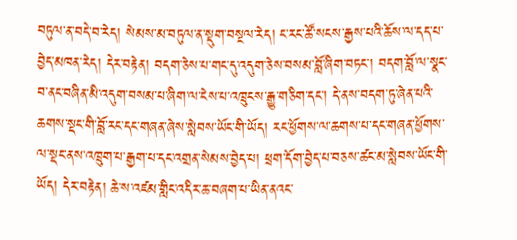བཏུལ་ན་བདེ་བ་རེད། སེམས་མ་བཏུལ་ན་སྡུག་བསྔལ་རེད། ང་རང་ཚོ་སངས་རྒྱས་པའི་ཆོས་ལ་དད་པ་བྱེད་མཁན་རེད། དེར་བརྟེན། བདག་ཅེས་པ་གང་དུ་འདུག་ཅེས་བསམ་བློ་ཞིག་བཏང་། བདག་བློ་ལ་སྣང་བ་ནང་བཞིན་མི་འདུག་བསམ་པ་ཞིག་ལ་ངེས་པ་འཁྲུངས་རྒྱུ་གཅིག་དང་། དེ་ནས་བདག་ཏུ་ཞེན་པའི་ཆགས་སྡང་གི་བློ་རང་དང་གཞན་ཞེས་སླེབས་ཡོང་གི་ཡོད། རང་ཕྱོགས་ལ་ཆགས་པ་དང་གཞན་ཕྱོགས་ལ་སྡང་ནས་འཁྲུག་པ་རྒྱག་པ་དང་འགྲན་སེམས་བྱེད་པ། ཕྲག་དོག་བྱེད་པ་བཅས་ཚང་མ་སླེབས་ཡོང་གི་ཡོད། དེར་བརྟེན། ཆེ་ས་འཛམ་གླིང་འདིར་ཆ་བཞག་པ་ཡིན་ནའང་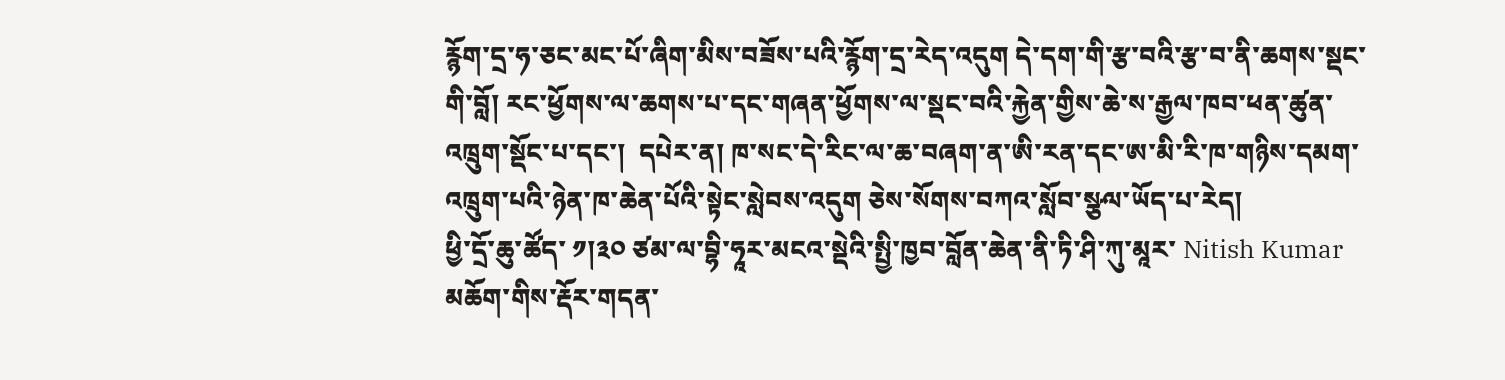རྙོག་དྲ་ཧ་ཅང་མང་པོ་ཞིག་མིས་བཟོས་པའི་རྙོག་དྲ་རེད་འདུག དེ་དག་གི་རྩ་བའི་རྩ་བ་ནི་ཆགས་སྡང་གི་བློ། རང་ཕྱོགས་ལ་ཆགས་པ་དང་གཞན་ཕྱོགས་ལ་སྡང་བའི་རྐྱེན་གྱིས་ཆེ་ས་རྒྱལ་ཁབ་ཕན་ཚུན་འཁྲུག་སྡོང་པ་དང་།  དཔེར་ན། ཁ་སང་དེ་རིང་ལ་ཆ་བཞག་ན་ཨི་རན་དང་ཨ་མི་རི་ཁ་གཉིས་དམག་འཁྲུག་པའི་ཉེན་ཁ་ཆེན་པོའི་སྟེང་སླེབས་འདུག ཅེས་སོགས་བཀའ་སློབ་སྩལ་ཡོད་པ་རེད།
ཕྱི་དྲོ་ཆུ་ཚོད་ ༡།༣༠ ཙམ་ལ་བྷི་ཧཱར་མངའ་སྡེའི་སྤྱི་ཁྱབ་བློན་ཆེན་ནི་ཏི་ཤི་ཀུ་མཱར་ Nitish Kumar མཆོག་གིས་རྡོར་གདན་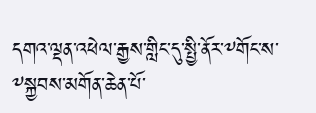དགའ་ལྡན་འཕེལ་རྒྱས་གླིང་དུ་སྤྱི་ནོར་༸གོང་ས་༸སྐྱབས་མགོན་ཆེན་པོ་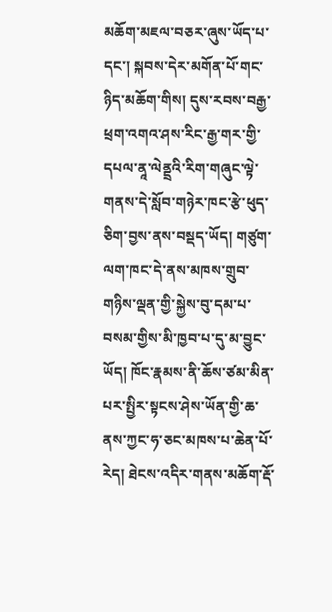མཆོག་མཇལ་བཅར་ཞུས་ཡོད་པ་དང་། སྐབས་དེར་མགོན་པོ་གང་ཉིད་མཆོག་གིས། དུས་རབས་བརྒྱ་ཕྲག་འགའ་ཤས་རིང་རྒྱ་གར་གྱི་དཔལ་ནཱ་ལེནྡྲའི་རིག་གཞུང་ལྟེ་གནས་དེ་སློབ་གཉེར་ཁང་རྩེ་ཕུད་ཅིག་བྱས་ནས་བསྡད་ཡོད། གཙུག་ལག་ཁང་དེ་ནས་མཁས་གྲུབ་གཉིས་ལྡན་གྱི་སྐྱེས་བུ་དམ་པ་བསམ་གྱིས་མི་ཁྱབ་པ་དུ་མ་བྱུང་ཡོད། ཁོང་རྣམས་ནི་ཆོས་ཙམ་མིན་པར་སྤྱིར་སྟངས་ཤེས་ཡོན་གྱི་ཆ་ནས་ཀྱང་ཧ་ཅང་མཁས་པ་ཆེན་པོ་རེད། ཐེངས་འདིར་གནས་མཆོག་རྡོ་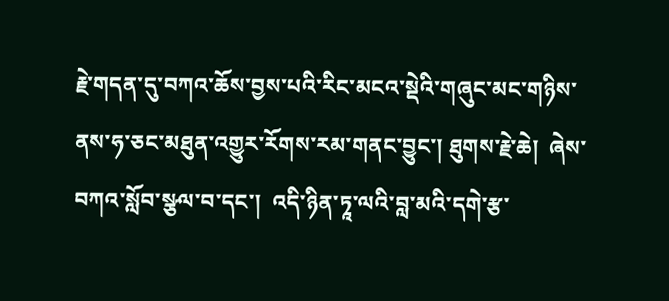རྗེ་གདན་དུ་བཀའ་ཆོས་བྱས་པའི་རིང་མངའ་སྡེའི་གཞུང་མང་གཉིས་ནས་ཧ་ཅང་མཐུན་འགྱུར་རོགས་རམ་གནང་བྱུང་། ཐུགས་རྗེ་ཆེ།  ཞེས་བཀའ་སློབ་སྩལ་བ་དང་།  འདི་ཉིན་ཏཱ་ལའི་བླ་མའི་དགེ་རྩ་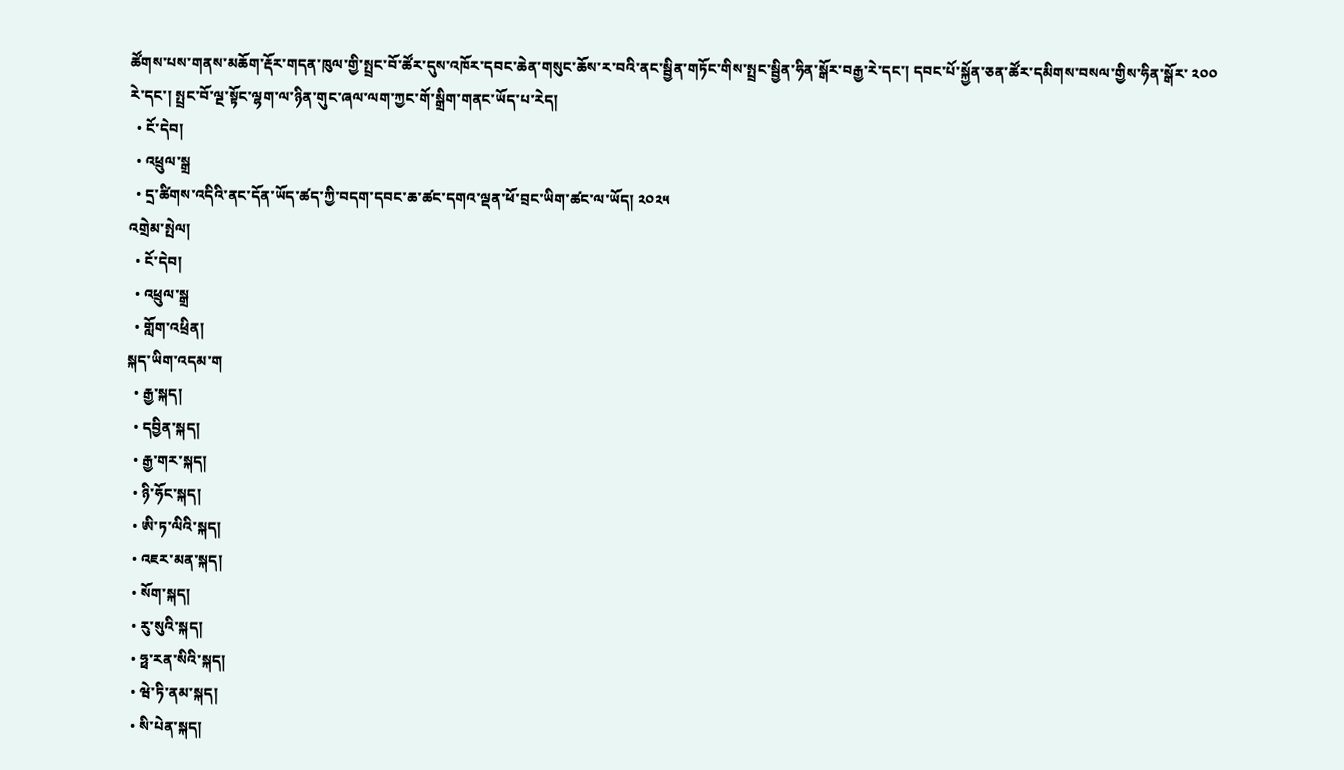ཚོགས་པས་གནས་མཆོག་རྡོར་གདན་ཁུལ་གྱི་སྤྲང་བོ་ཚོར་དུས་འཁོར་དབང་ཆེན་གསུང་ཆོས་ར་བའི་ནང་སྦྱིན་གཏོང་གིས་སྤྲང་སྦྱིན་ཧིན་སྒོར་བརྒྱ་རེ་དང་། དབང་པོ་སྐྱོན་ཅན་ཚོར་དམིགས་བསལ་གྱིས་ཧིན་སྒོར་ ༢༠༠ རེ་དང་། སྤྲང་བོ་ལྔ་སྟོང་ལྷག་ལ་ཉིན་གུང་ཞལ་ལག་ཀྱང་གོ་སྒྲིག་གནང་ཡོད་པ་རེད།
  • ངོ་དེབ།
  • འཕྲུལ་སྒྲ
  • དྲ་ཚིགས་འདིའི་ནང་དོན་ཡོད་ཚད་ཀྱི་བདག་དབང་ཆ་ཚང་དགའ་ལྡན་ཕོ་བྲང་ཡིག་ཚང་ལ་ཡོད། ༢༠༢༥
འགྲེམ་སྤེལ།
  • ངོ་དེབ།
  • འཕྲུལ་སྒྲ
  • གློག་འཕྲིན།
སྐད་ཡིག་འདམ་ག
  • རྒྱ་སྐད།
  • དབྱིན་སྐད།
  • རྒྱ་གར་སྐད།
  • ཉི་ཧོང་སྐད།
  • ཨི་ཏ་ལིའི་སྐད།
  • འཇར་མན་སྐད།
  • སོག་སྐད།
  • རུ་སུའི་སྐད།
  • ཧྥ་རན་སིའི་སྐད།
  • ཝེ་ཏི་ནམ་སྐད།
  • སི་པེན་སྐད།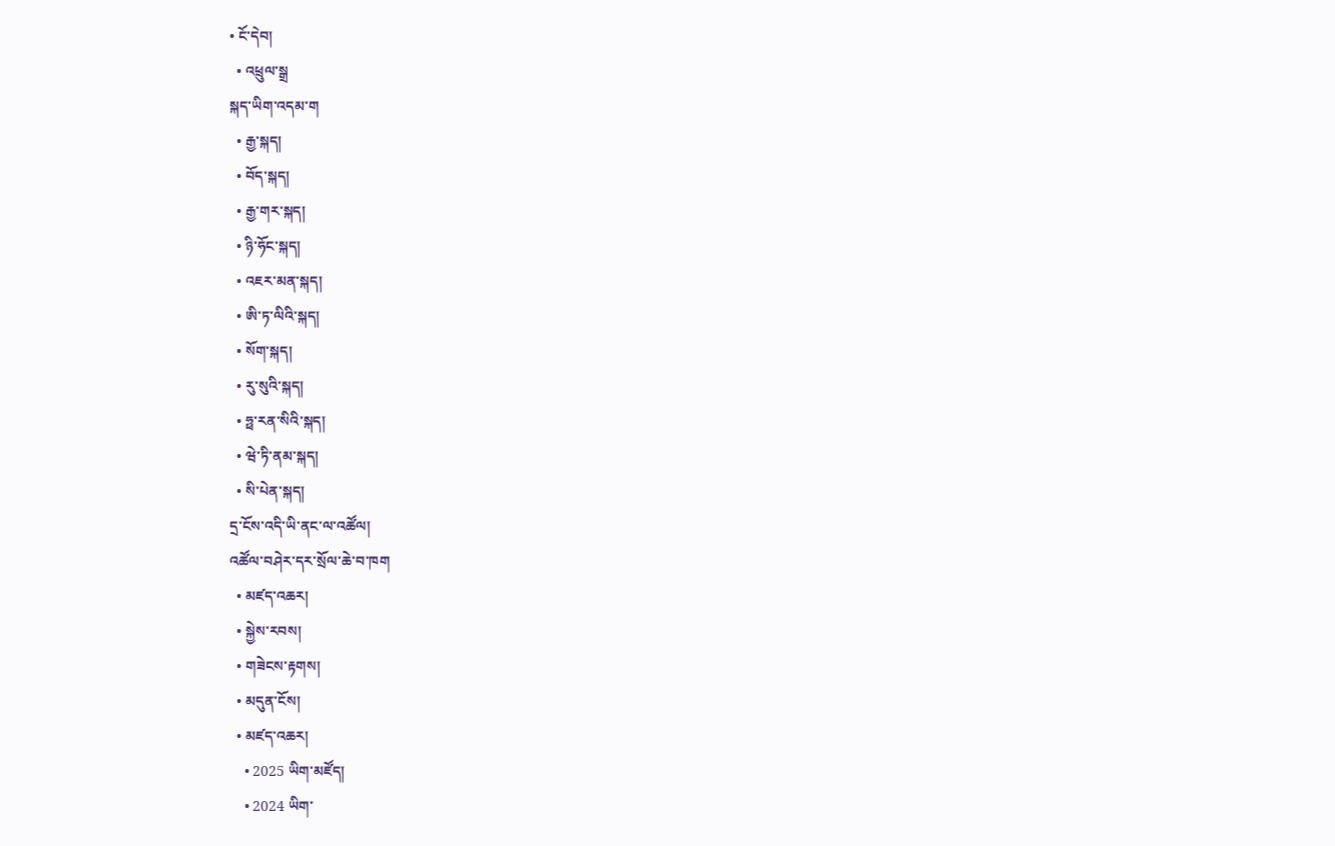• ངོ་དེབ།
  • འཕྲུལ་སྒྲ
སྐད་ཡིག་འདམ་ག
  • རྒྱ་སྐད།
  • བོད་སྐད།
  • རྒྱ་གར་སྐད།
  • ཉི་ཧོང་སྐད།
  • འཇར་མན་སྐད།
  • ཨི་ཏ་ལིའི་སྐད།
  • སོག་སྐད།
  • རུ་སུའི་སྐད།
  • ཧྥ་རན་སིའི་སྐད།
  • ཝེ་ཏི་ནམ་སྐད།
  • སི་པེན་སྐད།
དྲ་ངོས་འདི་ཡི་ནང་ལ་འཚོལ།
འཚོལ་བཤེར་དར་སྲོལ་ཆེ་བ་ཁག
  • མཛད་འཆར།
  • སྐྱེས་རབས།
  • གཟེངས་རྟགས།
  • མདུན་ངོས།
  • མཛད་འཆར།
    • 2025 ཡིག་མཛོད།
    • 2024 ཡིག་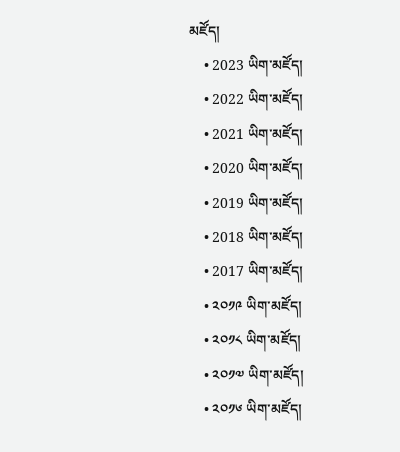མཛོད།
    • 2023 ཡིག་མཛོད།
    • 2022 ཡིག་མཛོད།
    • 2021 ཡིག་མཛོད།
    • 2020 ཡིག་མཛོད།
    • 2019 ཡིག་མཛོད།
    • 2018 ཡིག་མཛོད།
    • 2017 ཡིག་མཛོད།
    • ༢༠༡༩ ཡིག་མཛོད།
    • ༢༠༡༨ ཡིག་མཛོད།
    • ༢༠༡༧ ཡིག་མཛོད།
    • ༢༠༡༦ ཡིག་མཛོད།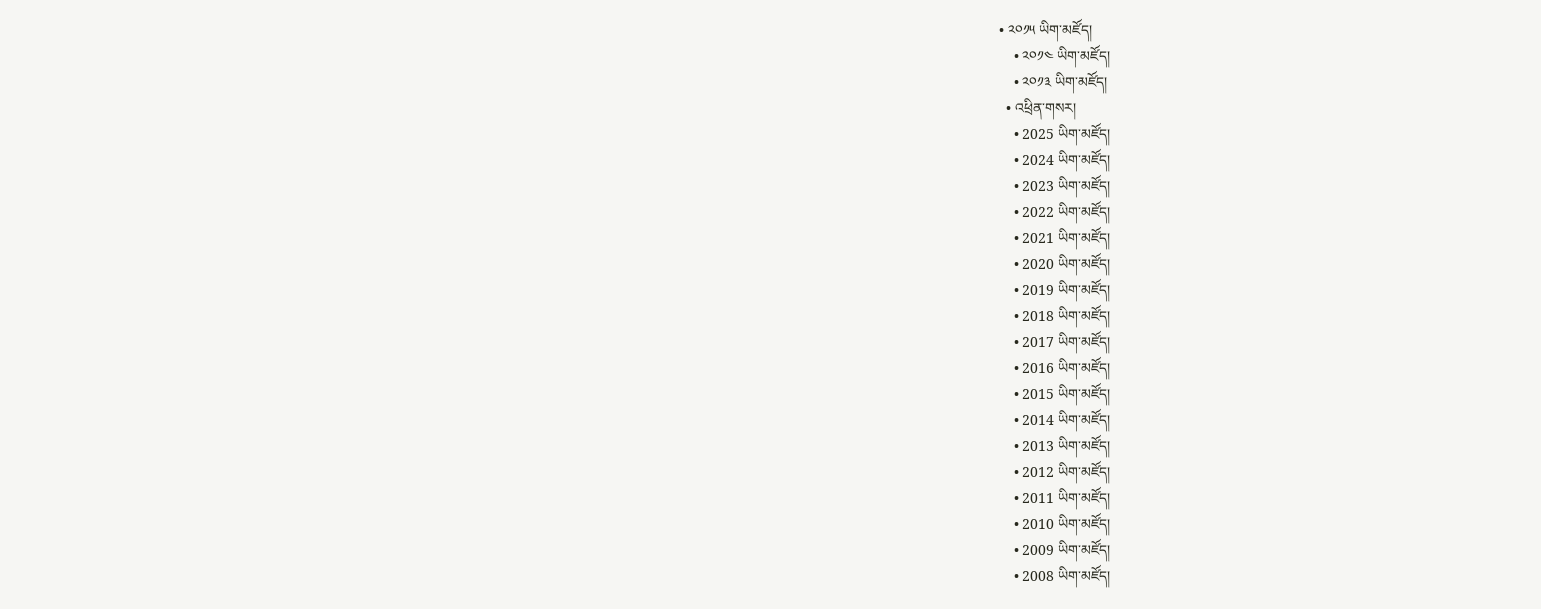• ༢༠༡༥ ཡིག་མཛོད།
    • ༢༠༡༤ ཡིག་མཛོད།
    • ༢༠༡༣ ཡིག་མཛོད།
  • འཕྲིན་གསར།
    • 2025 ཡིག་མཛོད།
    • 2024 ཡིག་མཛོད།
    • 2023 ཡིག་མཛོད།
    • 2022 ཡིག་མཛོད།
    • 2021 ཡིག་མཛོད།
    • 2020 ཡིག་མཛོད།
    • 2019 ཡིག་མཛོད།
    • 2018 ཡིག་མཛོད།
    • 2017 ཡིག་མཛོད།
    • 2016 ཡིག་མཛོད།
    • 2015 ཡིག་མཛོད།
    • 2014 ཡིག་མཛོད།
    • 2013 ཡིག་མཛོད།
    • 2012 ཡིག་མཛོད།
    • 2011 ཡིག་མཛོད།
    • 2010 ཡིག་མཛོད།
    • 2009 ཡིག་མཛོད།
    • 2008 ཡིག་མཛོད།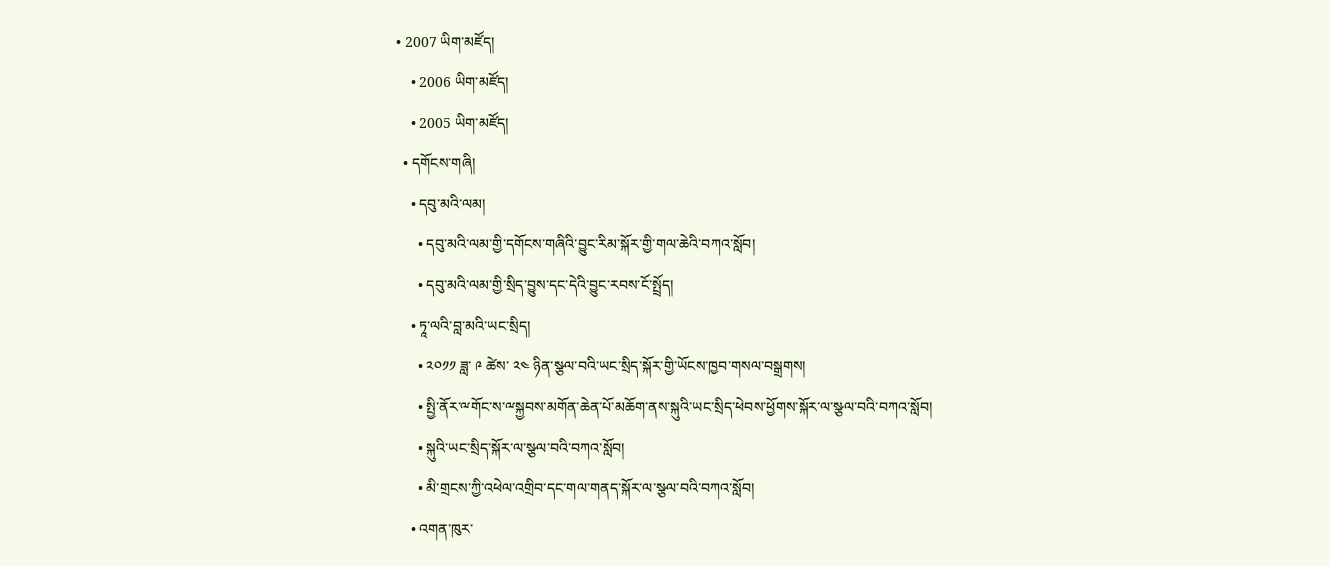• 2007 ཡིག་མཛོད།
    • 2006 ཡིག་མཛོད།
    • 2005 ཡིག་མཛོད།
  • དགོངས་གཞི།
    • དབུ་མའི་ལམ།
      • དབུ་མའི་ལམ་གྱི་དགོངས་གཞིའི་བྱུང་རིམ་སྐོར་གྱི་གལ་ཆེའི་བཀའ་སློབ།
      • དབུ་མའི་ལམ་གྱི་སྲིད་བྱུས་དང་དེའི་བྱུང་རབས་ངོ་སྤྲོད།
    • ཏཱ་ལའི་བླ་མའི་ཡང་སྲིད།
      • ༢༠༡༡ ཟླ་ ༩ ཚེས་ ༢༤ ཉིན་སྩལ་བའི་ཡང་སྲིད་སྐོར་གྱི་ཡོངས་ཁྱབ་གསལ་བསྒྲགས།
      • སྤྱི་ནོར་ྋགོང་ས་ྋསྐྱབས་མགོན་ཆེན་པོ་མཆོག་ནས་སྐུའི་ཡང་སྲིད་ཕེབས་ཕྱོགས་སྐོར་ལ་སྩལ་བའི་བཀའ་སློབ།
      • སྐུའི་ཡང་སྲིད་སྐོར་ལ་སྩལ་བའི་བཀའ་སློབ།
      • མི་གྲངས་ཀྱི་འཕེལ་འགྲིབ་དང་གལ་གནད་སྐོར་ལ་སྩལ་བའི་བཀའ་སློབ།
    • འགན་ཁུར་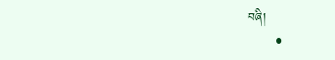བཞི།
      •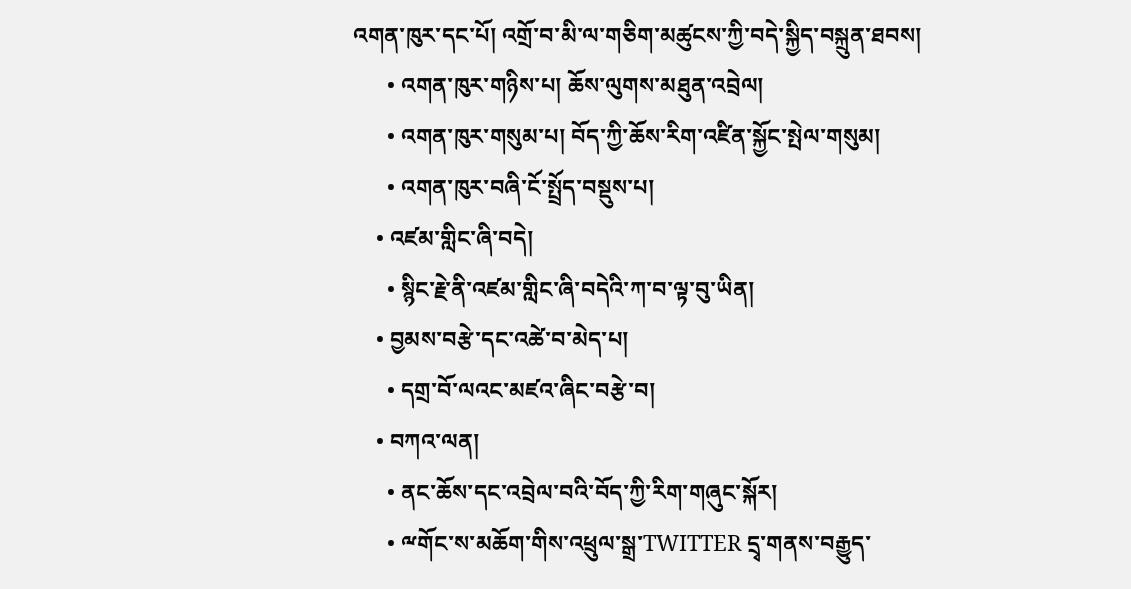འགན་ཁུར་དང་པོ། འགྲོ་བ་མི་ལ་གཅིག་མཚུངས་ཀྱི་བདེ་སྐྱིད་བསྐྲུན་ཐབས།
      • འགན་ཁུར་གཉིས་པ། ཆོས་ལུགས་མཐུན་འབྲེལ།
      • འགན་ཁུར་གསུམ་པ། བོད་ཀྱི་ཆོས་རིག་འཛིན་སྐྱོང་སྤེལ་གསུམ།
      • འགན་ཁུར་བཞི་ངོ་སྤྲོད་བསྡུས་པ།
    • འཛམ་གླིང་ཞི་བདེ།
      • སྙིང་རྗེ་ནི་འཛམ་གླིང་ཞི་བདེའི་ཀ་བ་ལྟ་བུ་ཡིན།
    • བྱམས་བརྩེ་དང་འཚེ་བ་མེད་པ།
      • དགྲ་བོ་ལའང་མཛའ་ཞིང་བརྩེ་བ།
    • བཀའ་ལན།
      • ནང་ཆོས་དང་འབྲེལ་བའི་བོད་ཀྱི་རིག་གཞུང་སྐོར།
      • ྋགོང་ས་མཆོག་གིས་འཕྲུལ་སྒྲ་TWITTER དྲྭ་གནས་བརྒྱུད་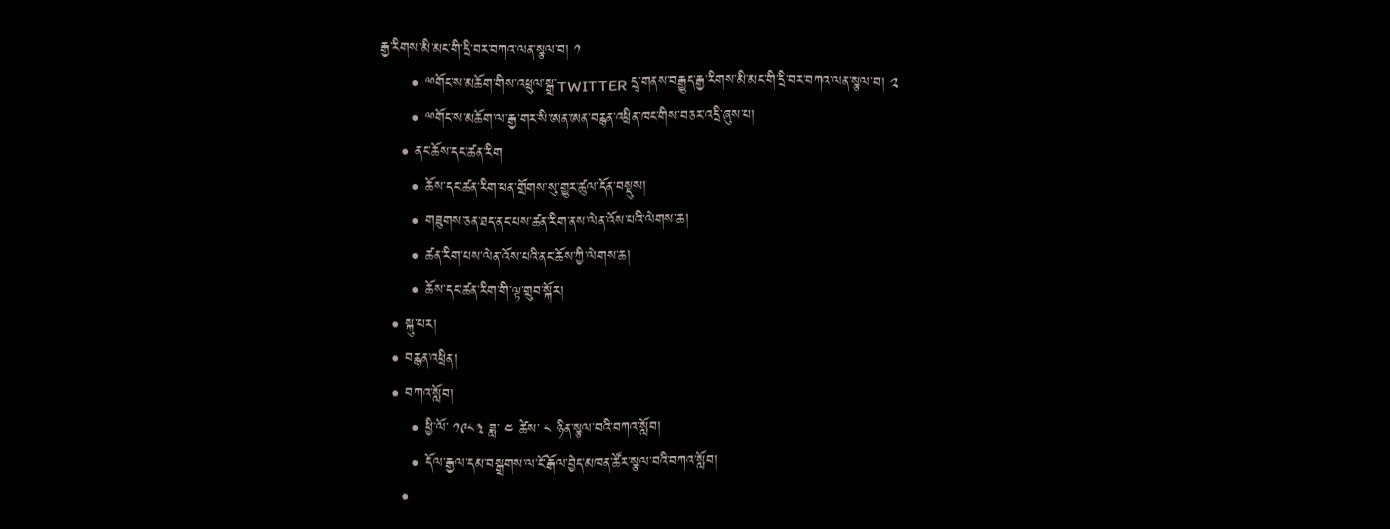རྒྱ་རིགས་མི་མང་གི་དྲི་བར་བཀའ་ལན་སྩལ་བ། ༡
      • ྋགོང་ས་མཆོག་གིས་འཕྲུལ་སྒྲ་TWITTER དྲྭ་གནས་བརྒྱུད་རྒྱ་རིགས་མི་མང་གི་དྲི་བར་བཀའ་ལན་སྩལ་བ། ༢
      • ྋགོང་ས་མཆོག་ལ་རྒྱ་གར་སི་ཨན་ཨན་བརྙན་འཕྲིན་ཁང་གིས་བཅར་འདྲི་ཞུས་པ།
    • ནང་ཆོས་དང་ཚན་རིག
      • ཆོས་དང་ཚན་རིག་ཕན་གྲོགས་སུ་གྱུར་ཚུལ་དོན་བསྡུས།
      • གཟུགས་ཅན་ཐད་ནང་པས་ཚན་རིག་ནས་ལེན་འོས་པའི་ལེགས་ཆ།
      • ཚན་རིག་པས་ལེན་འོས་པའི་ནང་ཆོས་ཀྱི་ལེགས་ཆ།
      • ཆོས་དང་ཚན་རིག་གི་ལྟ་གྲུབ་སྐོར།
  • སྐུ་པར།
  • བརྙན་འཕྲིན།
  • བཀའ་སློབ།
      • ཕྱི་ལོ་ ༡༩༨༣ ཟླ་ ༤ ཚེས་ ༨ ཉིན་སྩལ་བའི་བཀའ་སློབ།
      • དོལ་རྒྱལ་དམ་བསྒྲགས་ལ་ངོ་རྒོལ་བྱེད་མཁན་ཚོར་སྩལ་བའི་བཀའ་སློབ།
    •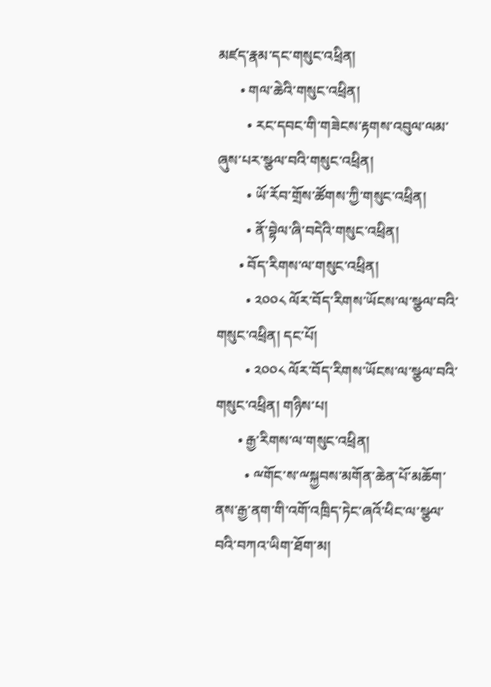མཛད་རྣམ་དང་གསུང་འཕྲིན།
      • གལ་ཆེའི་གསུང་འཕྲིན།
        • རང་དབང་གི་གཟེངས་རྟགས་འབུལ་ལམ་ཞུས་པར་སྩལ་བའི་གསུང་འཕྲིན།
        • ཡོ་རོབ་གྲོས་ཚོགས་ཀྱི་གསུང་འཕྲིན།
        • ནོ་བྷེལ་ཞི་བདེའི་གསུང་འཕྲིན།
      • བོད་རིགས་ལ་གསུང་འཕྲིན།
        • ༢༠༠༨ ལོར་བོད་རིགས་ཡོངས་ལ་སྩལ་བའི་གསུང་འཕྲིན། དང་པོ།
        • ༢༠༠༨ ལོར་བོད་རིགས་ཡོངས་ལ་སྩལ་བའི་གསུང་འཕྲིན། གཉིས་པ།
      • རྒྱ་རིགས་ལ་གསུང་འཕྲིན།
        • ྋགོང་ས་ྋསྐྱབས་མགོན་ཆེན་པོ་མཆོག་ནས་རྒྱ་ནག་གི་འགོ་འཁྲིད་ཏེང་ཞའོ་ཕིང་ལ་སྩལ་བའི་བཀའ་ཡིག་ཐོག་མ།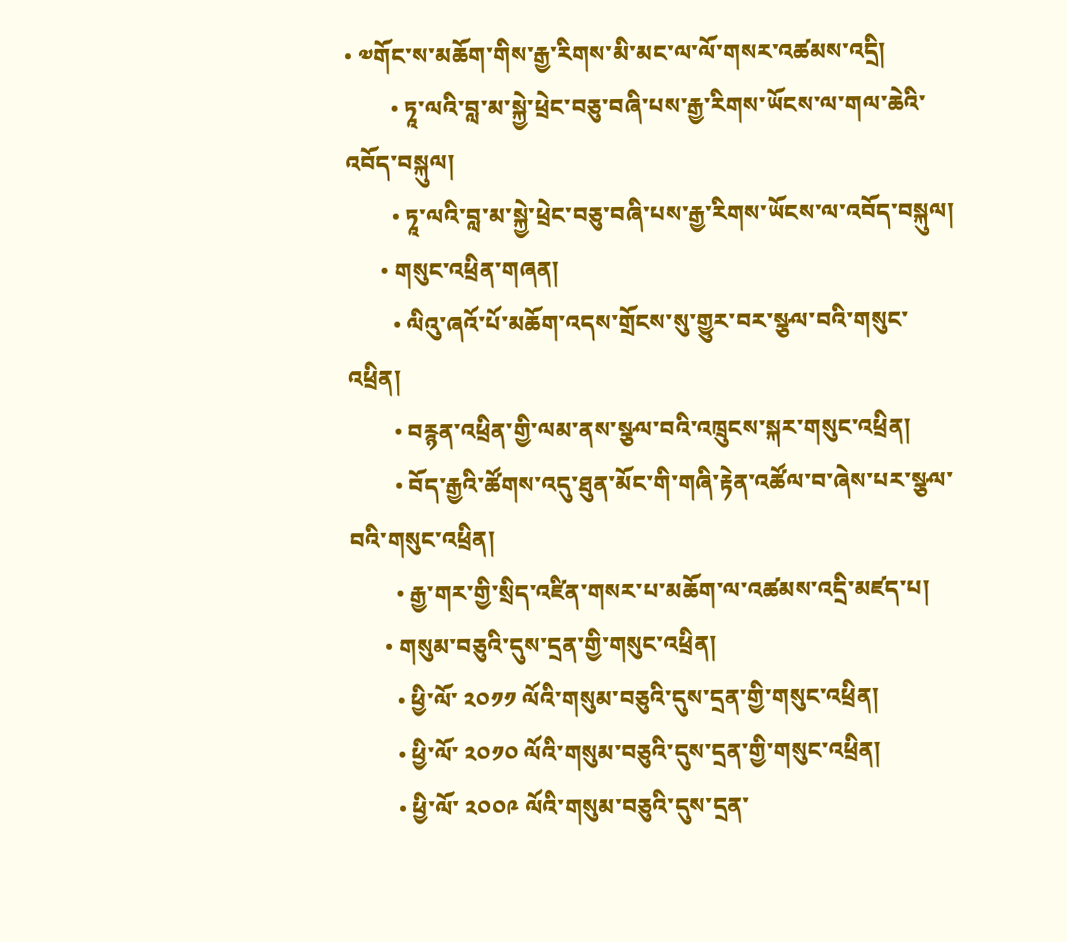• ༧གོང་ས་མཆོག་གིས་རྒྱ་རིགས་མི་མང་ལ་ལོ་གསར་འཚམས་འདྲི།
        • ཏཱ་ལའི་བླ་མ་སྐྱེ་ཕྲེང་བཅུ་བཞི་པས་རྒྱ་རིགས་ཡོངས་ལ་གལ་ཆེའི་འབོད་བསྐུལ།
        • ཏཱ་ལའི་བླ་མ་སྐྱེ་ཕྲེང་བཅུ་བཞི་པས་རྒྱ་རིགས་ཡོངས་ལ་འབོད་བསྐུལ།
      • གསུང་འཕྲིན་གཞན།
        • ལིའུ་ཞའོ་པོ་མཆོག་འདས་གྲོངས་སུ་གྱུར་བར་སྩལ་བའི་གསུང་འཕྲིན།
        • བརྙན་འཕྲིན་གྱི་ལམ་ནས་སྩལ་བའི་འཁྲུངས་སྐར་གསུང་འཕྲིན།
        • བོད་རྒྱའི་ཚོགས་འདུ་ཐུན་མོང་གི་གཞི་རྟེན་འཚོལ་བ་ཞེས་པར་སྩལ་བའི་གསུང་འཕྲིན།
        • རྒྱ་གར་གྱི་སྲིད་འཛིན་གསར་པ་མཆོག་ལ་འཚམས་འདྲི་མཛད་པ།
      • གསུམ་བཅུའི་དུས་དྲན་གྱི་གསུང་འཕྲིན།
        • ཕྱི་ལོ་ ༢༠༡༡ ལོའི་གསུམ་བཅུའི་དུས་དྲན་གྱི་གསུང་འཕྲིན།
        • ཕྱི་ལོ་ ༢༠༡༠ ལོའི་གསུམ་བཅུའི་དུས་དྲན་གྱི་གསུང་འཕྲིན།
        • ཕྱི་ལོ་ ༢༠༠༩ ལོའི་གསུམ་བཅུའི་དུས་དྲན་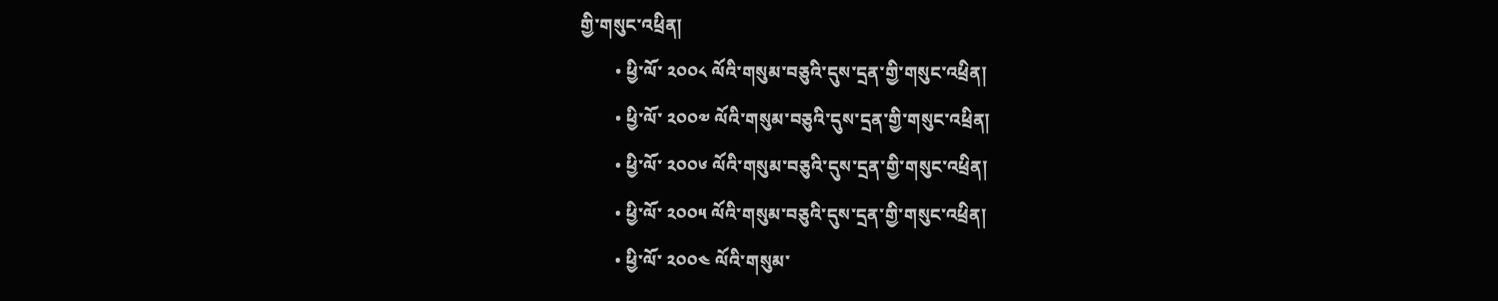གྱི་གསུང་འཕྲིན།
        • ཕྱི་ལོ་ ༢༠༠༨ ལོའི་གསུམ་བཅུའི་དུས་དྲན་གྱི་གསུང་འཕྲིན།
        • ཕྱི་ལོ་ ༢༠༠༧ ལོའི་གསུམ་བཅུའི་དུས་དྲན་གྱི་གསུང་འཕྲིན།
        • ཕྱི་ལོ་ ༢༠༠༦ ལོའི་གསུམ་བཅུའི་དུས་དྲན་གྱི་གསུང་འཕྲིན།
        • ཕྱི་ལོ་ ༢༠༠༥ ལོའི་གསུམ་བཅུའི་དུས་དྲན་གྱི་གསུང་འཕྲིན།
        • ཕྱི་ལོ་ ༢༠༠༤ ལོའི་གསུམ་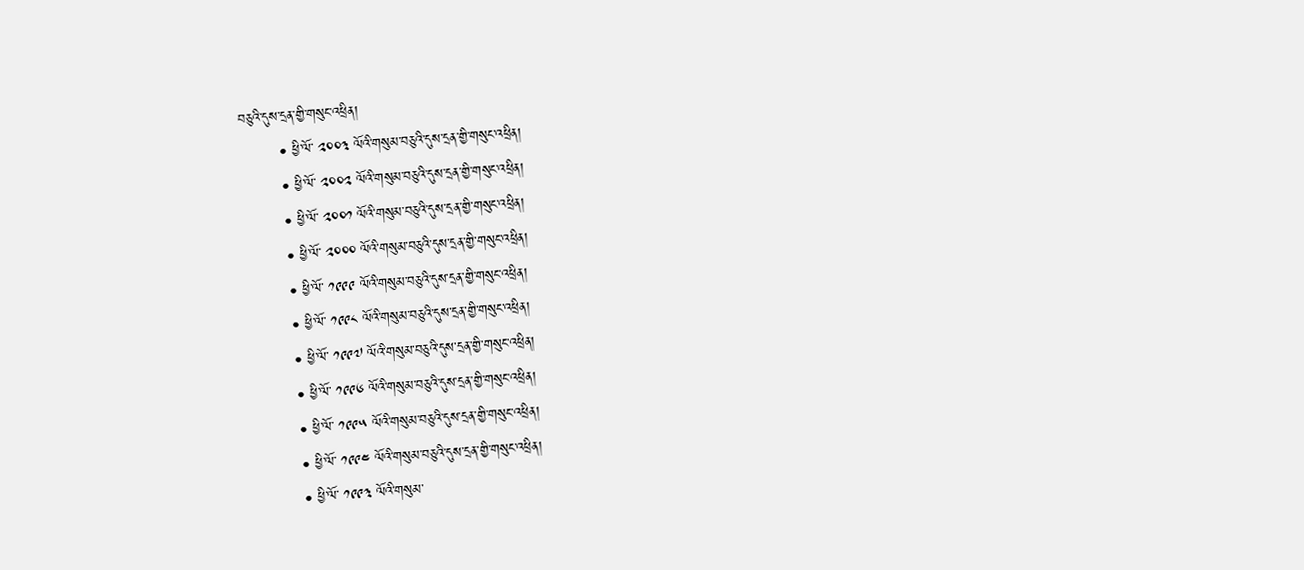བཅུའི་དུས་དྲན་གྱི་གསུང་འཕྲིན།
        • ཕྱི་ལོ་ ༢༠༠༣ ལོའི་གསུམ་བཅུའི་དུས་དྲན་གྱི་གསུང་འཕྲིན།
        • ཕྱི་ལོ་ ༢༠༠༢ ལོའི་གསུམ་བཅུའི་དུས་དྲན་གྱི་གསུང་འཕྲིན།
        • ཕྱི་ལོ་ ༢༠༠༡ ལོའི་གསུམ་བཅུའི་དུས་དྲན་གྱི་གསུང་འཕྲིན།
        • ཕྱི་ལོ་ ༢༠༠༠ ལོའི་གསུམ་བཅུའི་དུས་དྲན་གྱི་གསུང་འཕྲིན།
        • ཕྱི་ལོ་ ༡༩༩༩ ལོའི་གསུམ་བཅུའི་དུས་དྲན་གྱི་གསུང་འཕྲིན།
        • ཕྱི་ལོ་ ༡༩༩༨ ལོའི་གསུམ་བཅུའི་དུས་དྲན་གྱི་གསུང་འཕྲིན།
        • ཕྱི་ལོ་ ༡༩༩༧ ལོའི་གསུམ་བཅུའི་དུས་དྲན་གྱི་གསུང་འཕྲིན།
        • ཕྱི་ལོ་ ༡༩༩༦ ལོའི་གསུམ་བཅུའི་དུས་དྲན་གྱི་གསུང་འཕྲིན།
        • ཕྱི་ལོ་ ༡༩༩༥ ལོའི་གསུམ་བཅུའི་དུས་དྲན་གྱི་གསུང་འཕྲིན།
        • ཕྱི་ལོ་ ༡༩༩༤ ལོའི་གསུམ་བཅུའི་དུས་དྲན་གྱི་གསུང་འཕྲིན།
        • ཕྱི་ལོ་ ༡༩༩༣ ལོའི་གསུམ་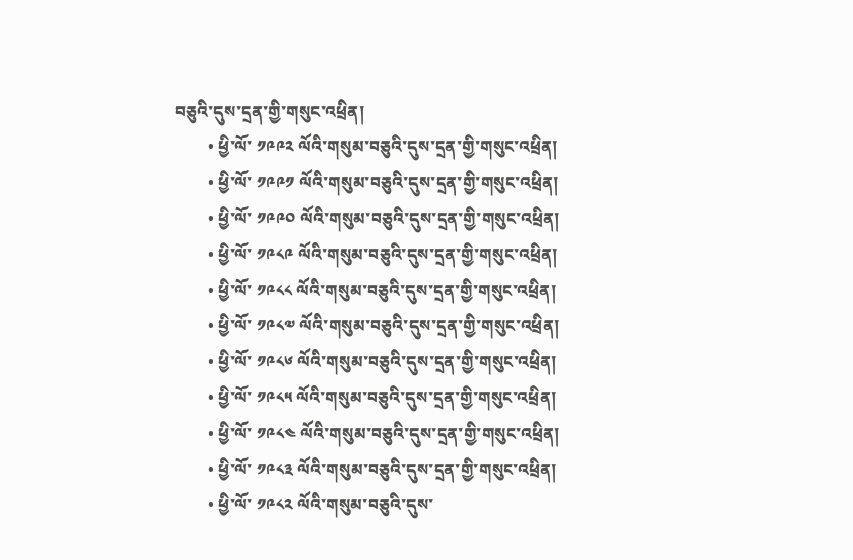བཅུའི་དུས་དྲན་གྱི་གསུང་འཕྲིན།
        • ཕྱི་ལོ་ ༡༩༩༢ ལོའི་གསུམ་བཅུའི་དུས་དྲན་གྱི་གསུང་འཕྲིན།
        • ཕྱི་ལོ་ ༡༩༩༡ ལོའི་གསུམ་བཅུའི་དུས་དྲན་གྱི་གསུང་འཕྲིན།
        • ཕྱི་ལོ་ ༡༩༩༠ ལོའི་གསུམ་བཅུའི་དུས་དྲན་གྱི་གསུང་འཕྲིན།
        • ཕྱི་ལོ་ ༡༩༨༩ ལོའི་གསུམ་བཅུའི་དུས་དྲན་གྱི་གསུང་འཕྲིན།
        • ཕྱི་ལོ་ ༡༩༨༨ ལོའི་གསུམ་བཅུའི་དུས་དྲན་གྱི་གསུང་འཕྲིན།
        • ཕྱི་ལོ་ ༡༩༨༧ ལོའི་གསུམ་བཅུའི་དུས་དྲན་གྱི་གསུང་འཕྲིན།
        • ཕྱི་ལོ་ ༡༩༨༦ ལོའི་གསུམ་བཅུའི་དུས་དྲན་གྱི་གསུང་འཕྲིན།
        • ཕྱི་ལོ་ ༡༩༨༥ ལོའི་གསུམ་བཅུའི་དུས་དྲན་གྱི་གསུང་འཕྲིན།
        • ཕྱི་ལོ་ ༡༩༨༤ ལོའི་གསུམ་བཅུའི་དུས་དྲན་གྱི་གསུང་འཕྲིན།
        • ཕྱི་ལོ་ ༡༩༨༣ ལོའི་གསུམ་བཅུའི་དུས་དྲན་གྱི་གསུང་འཕྲིན།
        • ཕྱི་ལོ་ ༡༩༨༢ ལོའི་གསུམ་བཅུའི་དུས་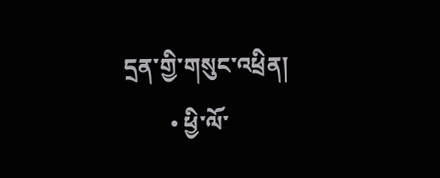དྲན་གྱི་གསུང་འཕྲིན།
        • ཕྱི་ལོ་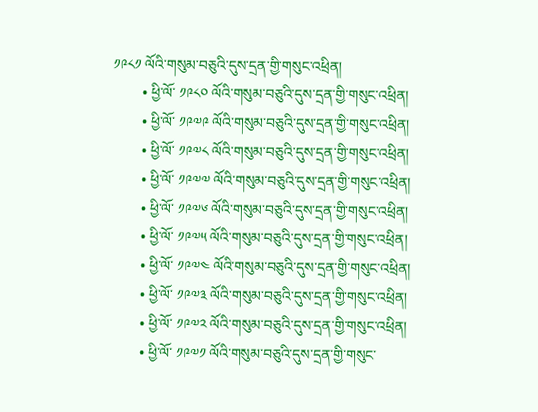༡༩༨༡ ལོའི་གསུམ་བཅུའི་དུས་དྲན་གྱི་གསུང་འཕྲིན།
        • ཕྱི་ལོ་ ༡༩༨༠ ལོའི་གསུམ་བཅུའི་དུས་དྲན་གྱི་གསུང་འཕྲིན།
        • ཕྱི་ལོ་ ༡༩༧༩ ལོའི་གསུམ་བཅུའི་དུས་དྲན་གྱི་གསུང་འཕྲིན།
        • ཕྱི་ལོ་ ༡༩༧༨ ལོའི་གསུམ་བཅུའི་དུས་དྲན་གྱི་གསུང་འཕྲིན།
        • ཕྱི་ལོ་ ༡༩༧༧ ལོའི་གསུམ་བཅུའི་དུས་དྲན་གྱི་གསུང་འཕྲིན།
        • ཕྱི་ལོ་ ༡༩༧༦ ལོའི་གསུམ་བཅུའི་དུས་དྲན་གྱི་གསུང་འཕྲིན།
        • ཕྱི་ལོ་ ༡༩༧༥ ལོའི་གསུམ་བཅུའི་དུས་དྲན་གྱི་གསུང་འཕྲིན།
        • ཕྱི་ལོ་ ༡༩༧༤ ལོའི་གསུམ་བཅུའི་དུས་དྲན་གྱི་གསུང་འཕྲིན།
        • ཕྱི་ལོ་ ༡༩༧༣ ལོའི་གསུམ་བཅུའི་དུས་དྲན་གྱི་གསུང་འཕྲིན།
        • ཕྱི་ལོ་ ༡༩༧༢ ལོའི་གསུམ་བཅུའི་དུས་དྲན་གྱི་གསུང་འཕྲིན།
        • ཕྱི་ལོ་ ༡༩༧༡ ལོའི་གསུམ་བཅུའི་དུས་དྲན་གྱི་གསུང་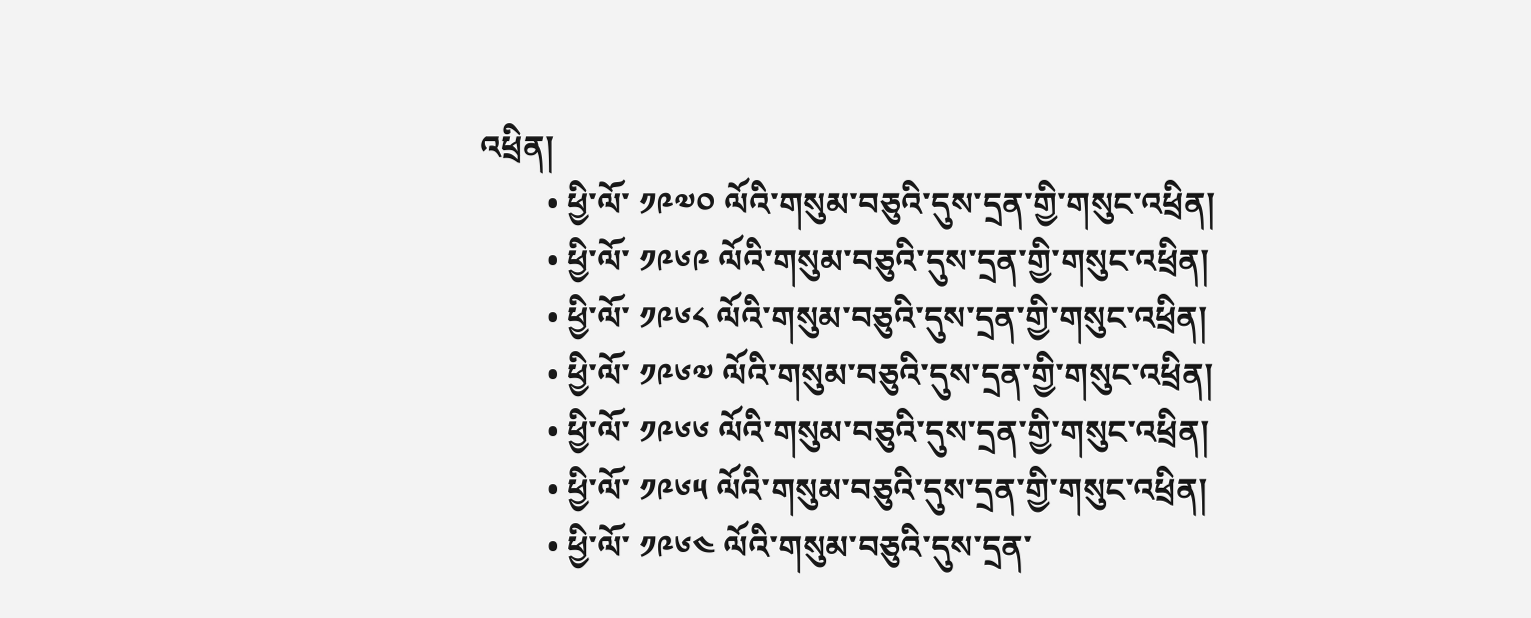འཕྲིན།
        • ཕྱི་ལོ་ ༡༩༧༠ ལོའི་གསུམ་བཅུའི་དུས་དྲན་གྱི་གསུང་འཕྲིན།
        • ཕྱི་ལོ་ ༡༩༦༩ ལོའི་གསུམ་བཅུའི་དུས་དྲན་གྱི་གསུང་འཕྲིན།
        • ཕྱི་ལོ་ ༡༩༦༨ ལོའི་གསུམ་བཅུའི་དུས་དྲན་གྱི་གསུང་འཕྲིན།
        • ཕྱི་ལོ་ ༡༩༦༧ ལོའི་གསུམ་བཅུའི་དུས་དྲན་གྱི་གསུང་འཕྲིན།
        • ཕྱི་ལོ་ ༡༩༦༦ ལོའི་གསུམ་བཅུའི་དུས་དྲན་གྱི་གསུང་འཕྲིན།
        • ཕྱི་ལོ་ ༡༩༦༥ ལོའི་གསུམ་བཅུའི་དུས་དྲན་གྱི་གསུང་འཕྲིན།
        • ཕྱི་ལོ་ ༡༩༦༤ ལོའི་གསུམ་བཅུའི་དུས་དྲན་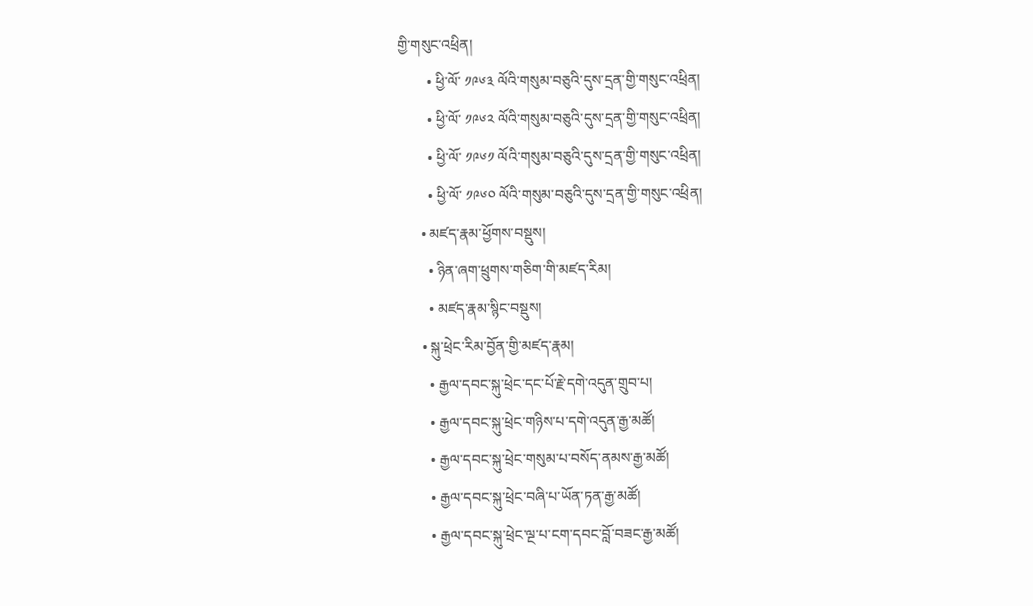གྱི་གསུང་འཕྲིན།
        • ཕྱི་ལོ་ ༡༩༦༣ ལོའི་གསུམ་བཅུའི་དུས་དྲན་གྱི་གསུང་འཕྲིན།
        • ཕྱི་ལོ་ ༡༩༦༢ ལོའི་གསུམ་བཅུའི་དུས་དྲན་གྱི་གསུང་འཕྲིན།
        • ཕྱི་ལོ་ ༡༩༦༡ ལོའི་གསུམ་བཅུའི་དུས་དྲན་གྱི་གསུང་འཕྲིན།
        • ཕྱི་ལོ་ ༡༩༦༠ ལོའི་གསུམ་བཅུའི་དུས་དྲན་གྱི་གསུང་འཕྲིན།
      • མཛད་རྣམ་ཕྱོགས་བསྡུས།
        • ཉིན་ཞག་ཕྲུགས་གཅིག་གི་མཛད་རིམ།
        • མཛད་རྣམ་སྙིང་བསྡུས།
      • སྐུ་ཕྲེང་རིམ་བྱོན་གྱི་མཛད་རྣམ།
        • རྒྱལ་དབང་སྐུ་ཕྲེང་དང་པོ་རྗེ་དགེ་འདུན་གྲུབ་པ།
        • རྒྱལ་དབང་སྐུ་ཕྲེང་གཉིས་པ་དགེ་འདུན་རྒྱ་མཚོ།
        • རྒྱལ་དབང་སྐུ་ཕྲེང་གསུམ་པ་བསོད་ནམས་རྒྱ་མཚོ།
        • རྒྱལ་དབང་སྐུ་ཕྲེང་བཞི་པ་ཡོན་ཏན་རྒྱ་མཚོ།
        • རྒྱལ་དབང་སྐུ་ཕྲེང་ལྔ་པ་ངག་དབང་བློ་བཟང་རྒྱ་མཚོ།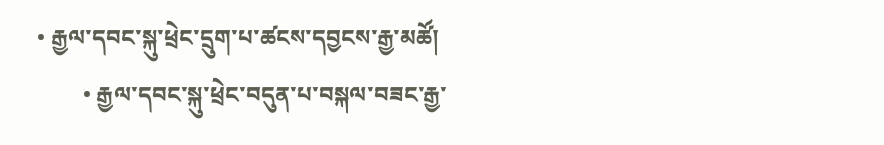• རྒྱལ་དབང་སྐུ་ཕྲེང་དྲུག་པ་ཚངས་དབྱངས་རྒྱ་མཚོ།
        • རྒྱལ་དབང་སྐུ་ཕྲེང་བདུན་པ་བསྐལ་བཟང་རྒྱ་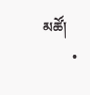མཚོ།
        •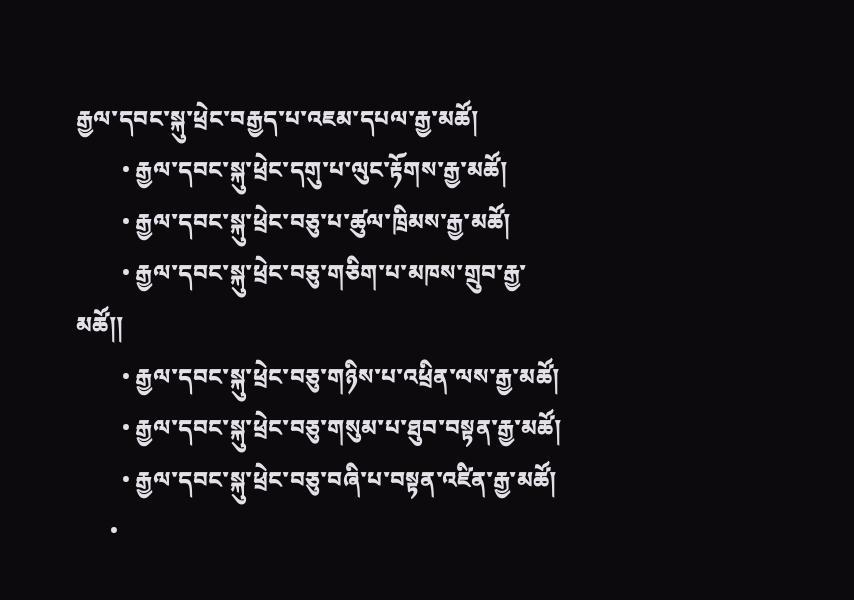རྒྱལ་དབང་སྐུ་ཕྲེང་བརྒྱད་པ་འཇམ་དཔལ་རྒྱ་མཚོ།
        • རྒྱལ་དབང་སྐུ་ཕྲེང་དགུ་པ་ལུང་རྟོགས་རྒྱ་མཚོ།
        • རྒྱལ་དབང་སྐུ་ཕྲེང་བཅུ་པ་ཚུལ་ཁྲིམས་རྒྱ་མཚོ།
        • རྒྱལ་དབང་སྐུ་ཕྲེང་བཅུ་གཅིག་པ་མཁས་གྲུབ་རྒྱ་མཚོ།།
        • རྒྱལ་དབང་སྐུ་ཕྲེང་བཅུ་གཉིས་པ་འཕྲིན་ལས་རྒྱ་མཚོ།
        • རྒྱལ་དབང་སྐུ་ཕྲེང་བཅུ་གསུམ་པ་ཐུབ་བསྟན་རྒྱ་མཚོ།
        • རྒྱལ་དབང་སྐུ་ཕྲེང་བཅུ་བཞི་པ་བསྟན་འཛིན་རྒྱ་མཚོ།
      •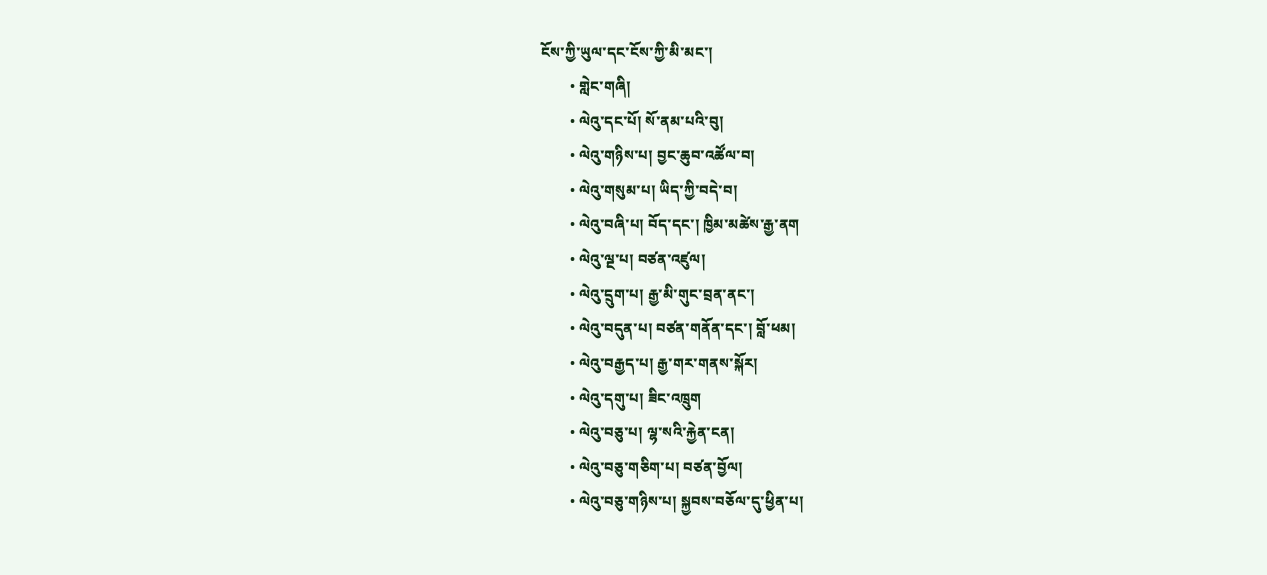ངོས་ཀྱི་ཡུལ་དང་ངོས་ཀྱི་མི་མང་།
        • གླེང་གཞི།
        • ལེའུ་དང་པོ། སོ་ནམ་པའི་བུ།
        • ལེའུ་གཉིས་པ། བྱང་ཆུབ་འཚོལ་བ།
        • ལེའུ་གསུམ་པ། ཡིད་ཀྱི་བདེ་བ།
        • ལེའུ་བཞི་པ། བོད་དང་། ཁྱིམ་མཚེས་རྒྱ་ནག
        • ལེའུ་ལྔ་པ། བཙན་འཛུལ།
        • ལེའུ་དྲུག་པ། རྒྱ་མི་གུང་བྲན་ནང་།
        • ལེའུ་བདུན་པ། བཙན་གནོན་དང་། བློ་ཕམ།
        • ལེའུ་བརྒྱད་པ། རྒྱ་གར་གནས་སྐོར།
        • ལེའུ་དགུ་པ། ཟིང་འཁྲུག
        • ལེའུ་བཅུ་པ། ལྷ་སའི་རྐྱེན་ངན།
        • ལེའུ་བཅུ་གཅིག་པ། བཙན་བྱོལ།
        • ལེའུ་བཅུ་གཉིས་པ། སྐྱབས་བཅོལ་དུ་ཕྱིན་པ།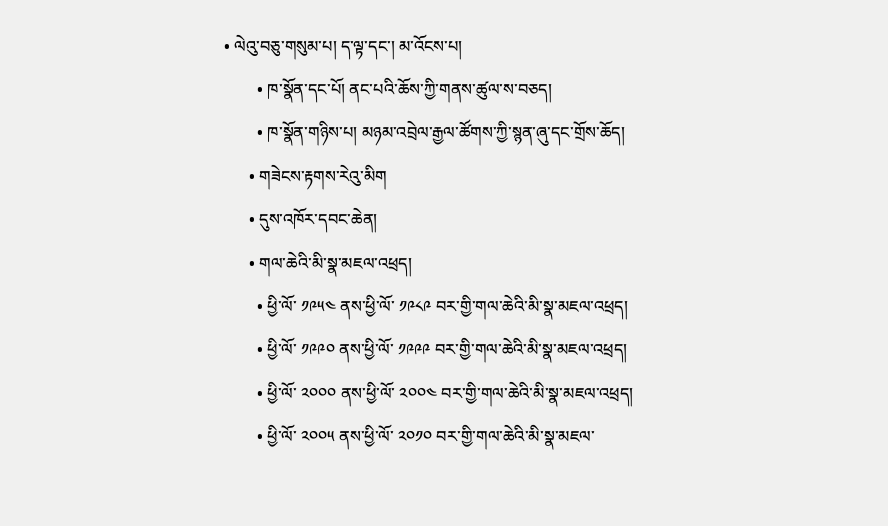• ལེའུ་བཅུ་གསུམ་པ། ད་ལྟ་དང་། མ་འོངས་པ།
        • ཁ་སྣོན་དང་པོ། ནང་པའི་ཆོས་ཀྱི་གནས་ཚུལ་ས་བཅད།
        • ཁ་སྣོན་གཉིས་པ། མཉམ་འབྲེལ་རྒྱལ་ཚོགས་ཀྱི་སྙན་ཞུ་དང་གྲོས་ཆོད།
      • གཟེངས་རྟགས་རེའུ་མིག
      • དུས་འཁོར་དབང་ཆེན།
      • གལ་ཆེའི་མི་སྣ་མཇལ་འཕྲད།
        • ཕྱི་ལོ་ ༡༩༥༤ ནས་ཕྱི་ལོ་ ༡༩༨༩ བར་གྱི་གལ་ཆེའི་མི་སྣ་མཇལ་འཕྲད།
        • ཕྱི་ལོ་ ༡༩༩༠ ནས་ཕྱི་ལོ་ ༡༩༩༩ བར་གྱི་གལ་ཆེའི་མི་སྣ་མཇལ་འཕྲད།
        • ཕྱི་ལོ་ ༢༠༠༠ ནས་ཕྱི་ལོ་ ༢༠༠༤ བར་གྱི་གལ་ཆེའི་མི་སྣ་མཇལ་འཕྲད།
        • ཕྱི་ལོ་ ༢༠༠༥ ནས་ཕྱི་ལོ་ ༢༠༡༠ བར་གྱི་གལ་ཆེའི་མི་སྣ་མཇལ་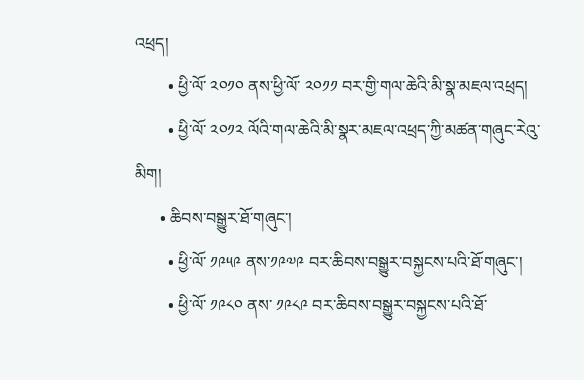འཕྲད།
        • ཕྱི་ལོ་ ༢༠༡༠ ནས་ཕྱི་ལོ་ ༢༠༡༡ བར་གྱི་གལ་ཆེའི་མི་སྣ་མཇལ་འཕྲད།
        • ཕྱི་ལོ་ ༢༠༡༢ ལོའི་གལ་ཆེའི་མི་སྣར་མཇལ་འཕྲད་ཀྱི་མཚན་གཞུང་རེའུ་མིག།
      • ཆིབས་བསྒྱུར་ཐོ་གཞུང་།
        • ཕྱི་ལོ་ ༡༩༥༩ ནས་༡༩༧༩ བར་ཆིབས་བསྒྱུར་བསྐྱངས་པའི་ཐོ་གཞུང་།
        • ཕྱི་ལོ་ ༡༩༨༠ ནས་ ༡༩༨༩ བར་ཆིབས་བསྒྱུར་བསྐྱངས་པའི་ཐོ་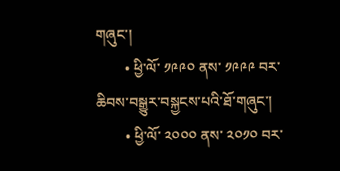གཞུང་།
        • ཕྱི་ལོ་ ༡༩༩༠ ནས་ ༡༩༩༩ བར་ཆིབས་བསྒྱུར་བསྐྱངས་པའི་ཐོ་གཞུང་།
        • ཕྱི་ལོ་ ༢༠༠༠ ནས་ ༢༠༡༠ བར་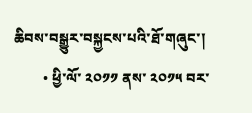ཆིབས་བསྒྱུར་བསྐྱངས་པའི་ཐོ་གཞུང་།
        • ཕྱི་ལོ་ ༢༠༡༡ ནས་ ༢༠༡༥ བར་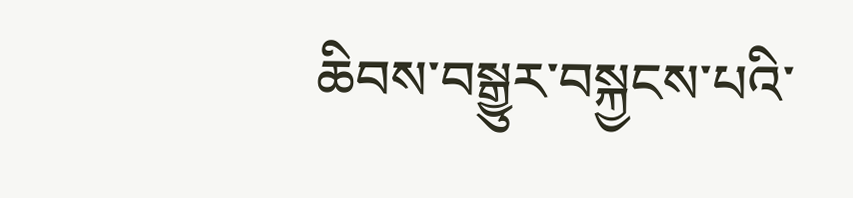ཆིབས་བསྒྱུར་བསྐྱངས་པའི་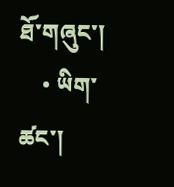ཐོ་གཞུང་།
    • ཡིག་ཚང་།